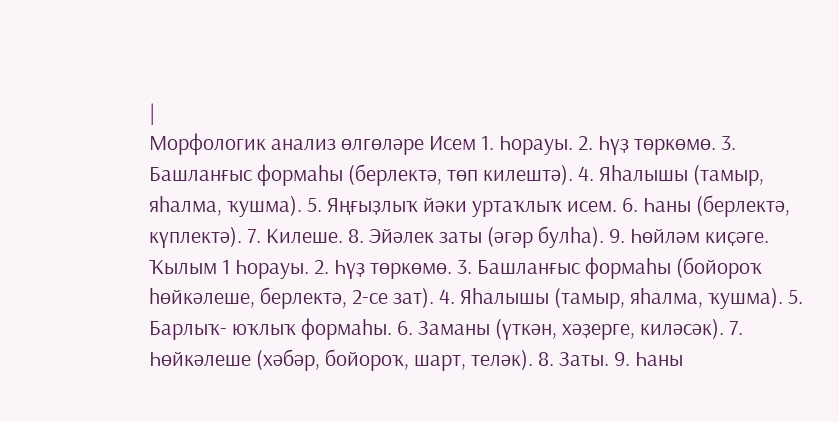|
Морфологик анализ өлгөләре Исем 1. Һорауы. 2. Һүҙ төркөмө. 3. Башланғыс формаһы (берлектә, төп килештә). 4. Яһалышы (тамыр, яһалма, ҡушма). 5. Яңғыҙлыҡ йәки уртаҡлыҡ исем. 6. Һаны (берлектә, күплектә). 7. Килеше. 8. Эйәлек заты (әгәр булһа). 9. Һөйләм киҫәге. Ҡылым 1 Һорауы. 2. Һүҙ төркөмө. 3. Башланғыс формаһы (бойороҡ һөйкәлеше, берлектә, 2-се зат). 4. Яһалышы (тамыр, яһалма, ҡушма). 5. Барлыҡ- юҡлыҡ формаһы. 6. Заманы (үткән, хәҙерге, киләсәк). 7. Һөйкәлеше (хәбәр, бойороҡ, шарт, теләк). 8. Заты. 9. Һаны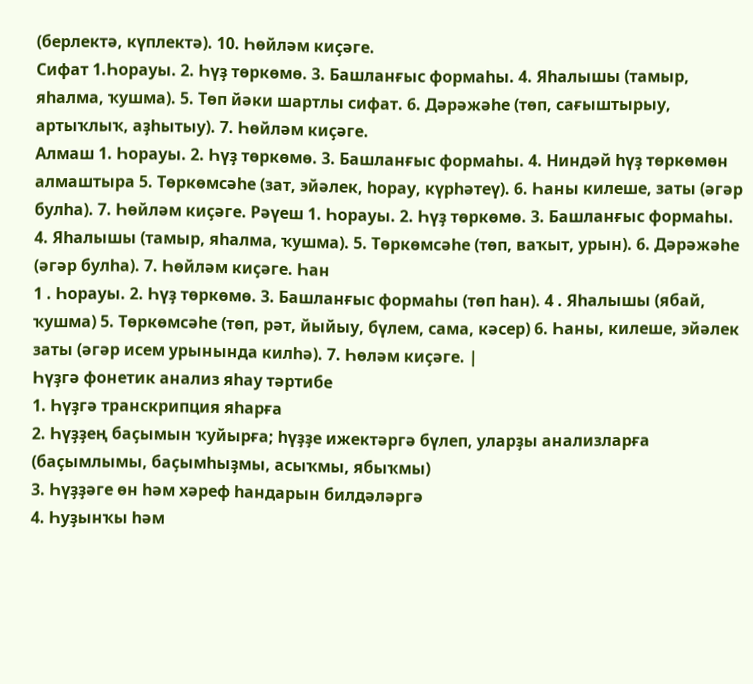(берлектә, күплектә). 10. Һөйләм киҫәге.
Сифат 1.Һорауы. 2. Һүҙ төркөмө. 3. Башланғыс формаһы. 4. Яһалышы (тамыр, яһалма, ҡушма). 5. Төп йәки шартлы сифат. 6. Дәрәжәһе (төп, сағыштырыу, артыҡлыҡ, аҙһытыу). 7. Һөйләм киҫәге.
Алмаш 1. Һорауы. 2. Һүҙ төркөмө. 3. Башланғыс формаһы. 4. Ниндәй һүҙ төркөмөн алмаштыра 5. Төркөмсәһе (зат, эйәлек, һорау, күрһәтеү). 6. Һаны килеше, заты (әгәр булһа). 7. Һөйләм киҫәге. Рәүеш 1. Һорауы. 2. Һүҙ төркөмө. 3. Башланғыс формаһы. 4. Яһалышы (тамыр, яһалма, ҡушма). 5. Төркөмсәһе (төп, ваҡыт, урын). 6. Дәрәжәһе (әгәр булһа). 7. Һөйләм киҫәге. Һан
1 . Һорауы. 2. Һүҙ төркөмө. 3. Башланғыс формаһы (төп һан). 4 . Яһалышы (ябай, ҡушма) 5. Төркөмсәһе (төп, рәт, йыйыу, бүлем, сама, кәсер) 6. Һаны, килеше, эйәлек заты (әгәр исем урынында килһә). 7. Һөләм киҫәге. |
Һүҙгә фонетик анализ яһау тәртибе
1. Һүҙгә транскрипция яһарға
2. Һүҙҙең баҫымын ҡуйырға; һүҙҙе ижектәргә бүлеп, уларҙы анализларға (баҫымлымы, баҫымһыҙмы, асыҡмы, ябыҡмы)
3. Һүҙҙәге өн һәм хәреф һандарын билдәләргә
4. Һуҙынҡы һәм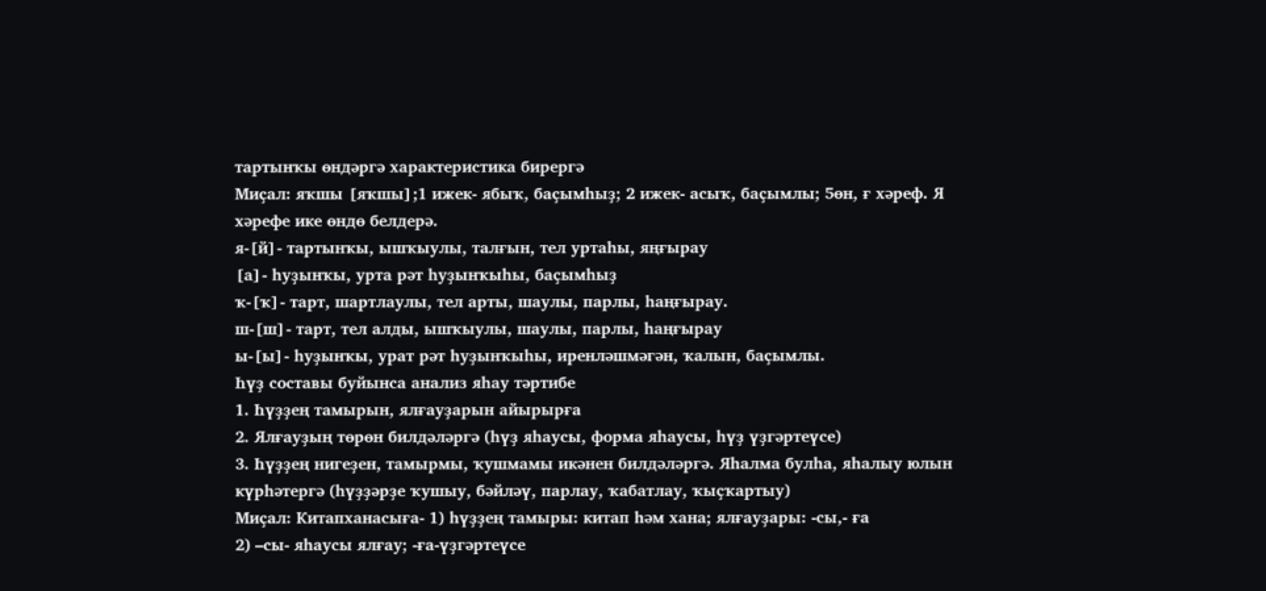тартынҡы өндәргә характеристика бирергә
Миҫал: яҡшы [яҡшы];1 ижек- ябыҡ, баҫымһыҙ; 2 ижек- асыҡ, баҫымлы; 5өн, ғ хәреф. Я хәрефе ике өндө белдерә.
я-[й]- тартынҡы, ышҡыулы, талғын, тел уртаһы, яңғырау
[а]- һуҙынҡы, урта рәт һуҙынҡыһы, баҫымһыҙ
ҡ-[ҡ]- тарт, шартлаулы, тел арты, шаулы, парлы, һаңғырау.
ш-[ш]- тарт, тел алды, ышҡыулы, шаулы, парлы, һаңғырау
ы-[ы]- һуҙынҡы, урат рәт һуҙынҡыһы, иренләшмәгән, ҡалын, баҫымлы.
Һүҙ составы буйынса анализ яһау тәртибе
1. Һүҙҙең тамырын, ялғауҙарын айырырға
2. Ялғауҙың төрөн билдәләргә (һүҙ яһаусы, форма яһаусы, һүҙ үҙгәртеүсе)
3. Һүҙҙең нигеҙен, тамырмы, ҡушмамы икәнен билдәләргә. Яһалма булһа, яһалыу юлын күрһәтергә (һүҙҙәрҙе ҡушыу, бәйләү, парлау, ҡабатлау, ҡыҫҡартыу)
Миҫал: Китапханасыға- 1) һүҙҙең тамыры: китап һәм хана; ялғауҙары: -сы,- ға
2) –сы- яһаусы ялғау; -ға-үҙгәртеүсе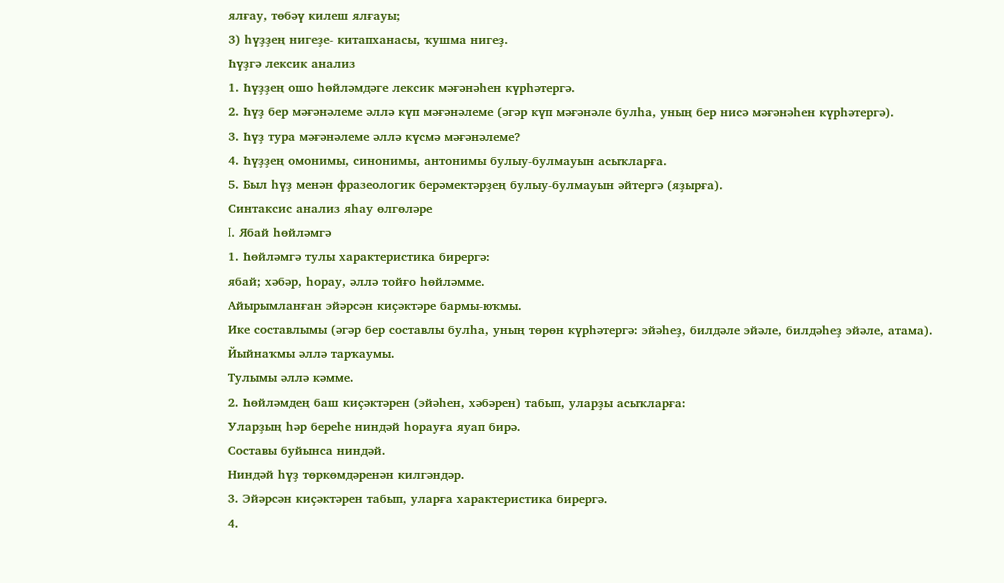ялғау, төбәү килеш ялғауы;
3) һүҙҙең нигеҙе- китапханасы, ҡушма нигеҙ.
Һүҙгә лексик анализ
1. Һүҙҙең ошо һөйләмдәге лексик мәғәнәһен күрһәтергә.
2. Һүҙ бер мәғәнәлеме әллә күп мәғәнәлеме (әгәр күп мәғәнәле булһа, уның бер нисә мәғәнәһен күрһәтергә).
3. Һүҙ тура мәғәнәлеме әллә күсмә мәғәнәлеме?
4. Һүҙҙең омонимы, синонимы, антонимы булыу-булмауын асыҡларға.
5. Был һүҙ менән фразеологик берәмектәрҙең булыу-булмауын әйтергә (яҙырға).
Синтаксис анализ яһау өлгөләре
I. Ябай һөйләмгә
1. Һөйләмгә тулы характеристика бирергә:
ябай; хәбәр, һорау, әллә тойғо һөйләмме.
Айырымланған эйәрсән киҫәктәре бармы-юҡмы.
Ике составлымы (әгәр бер составлы булһа, уның төрөн күрһәтергә: эйәһеҙ, билдәле эйәле, билдәһеҙ эйәле, атама).
Йыйнаҡмы әллә тарҡаумы.
Тулымы әллә кәмме.
2. Һөйләмдең баш киҫәктәрен (эйәһен, хәбәрен) табып, уларҙы асыҡларға:
Уларҙың һәр береһе ниндәй һорауға яуап бирә.
Составы буйынса ниндәй.
Ниндәй һүҙ төркөмдәренән килгәндәр.
3. Эйәрсән киҫәктәрен табып, уларға характеристика бирергә.
4.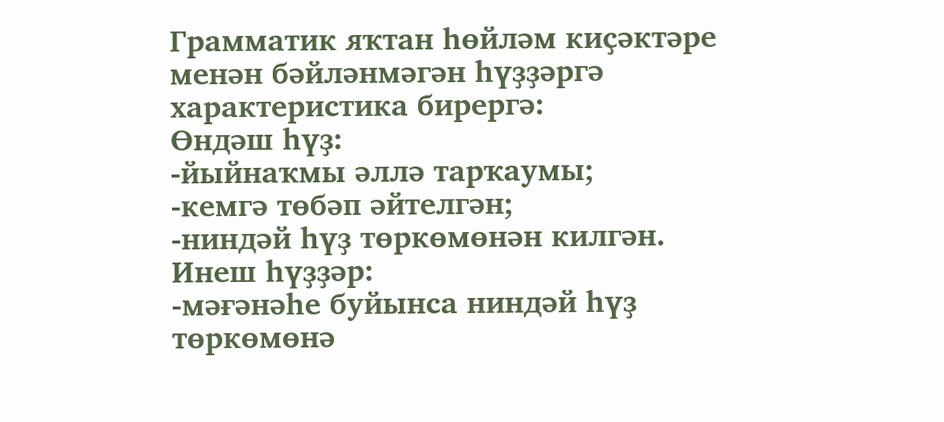Грамматик яҡтан һөйләм киҫәктәре менән бәйләнмәгән һүҙҙәргә характеристика бирергә:
Өндәш һүҙ:
-йыйнаҡмы әллә тарҡаумы;
-кемгә төбәп әйтелгән;
-ниндәй һүҙ төркөмөнән килгән.
Инеш һүҙҙәр:
-мәғәнәһе буйынса ниндәй һүҙ төркөмөнә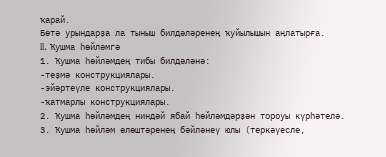ҡарай.
Бөтә урындарҙа ла тыныш билдәләренең ҡуйылышын аңлатырға.
II. Ҡушма һөйләмгә
1. Ҡушма һөйләмдең тибы билдәләнә:
-теҙмә конструкциялары.
-эйәртеүле конструкциялары.
-ҡатмарлы конструкциялары.
2. Ҡушма һөйләмдең ниндәй ябай һөйләмдәрҙән тороуы күрһәтелә.
3. Ҡушма һөйләм өлөштәренең бәйләнеү юлы (теркәүесле,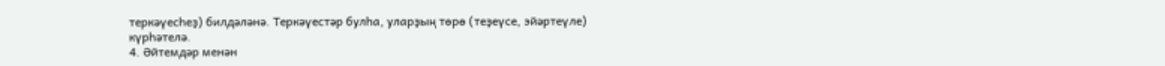теркәүесһеҙ) билдәләнә. Теркәүестәр булһа, уларҙың төрө (теҙеүсе, эйәртеүле) күрһәтелә.
4. Әйтемдәр менән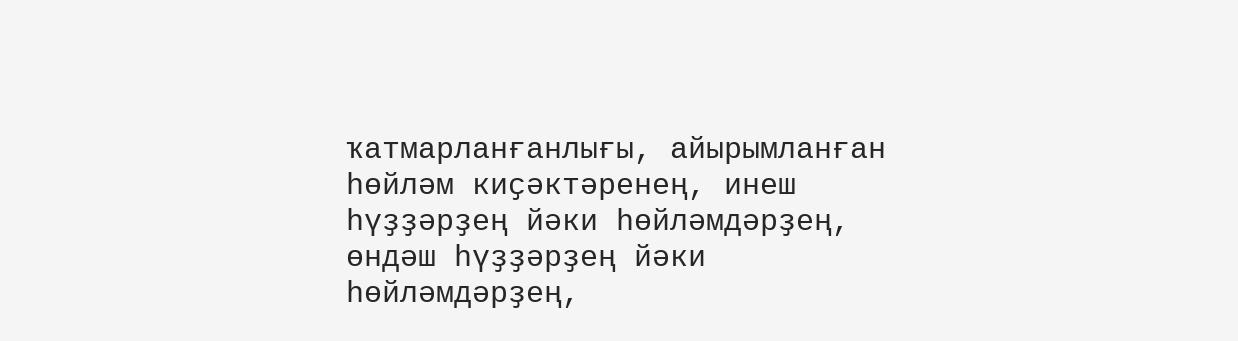ҡатмарланғанлығы, айырымланған һөйләм киҫәктәренең, инеш һүҙҙәрҙең йәки һөйләмдәрҙең, өндәш һүҙҙәрҙең йәки һөйләмдәрҙең,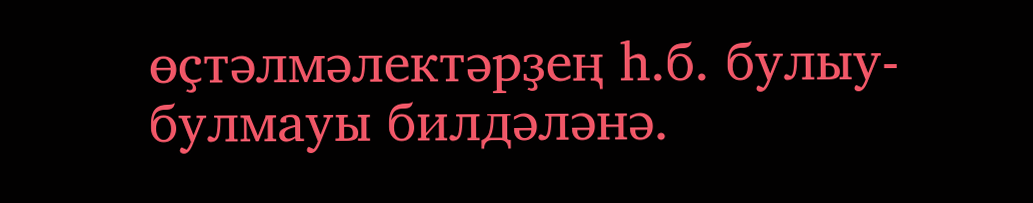өҫтәлмәлектәрҙең һ.б. булыу-булмауы билдәләнә.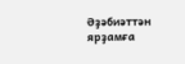Әҙәбиәттән ярҙамға